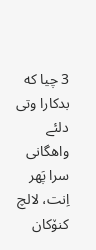3 چیا که بدکارا وتی دلئے واهگانی سرا پَهر اِنت، لالچ کنۆکان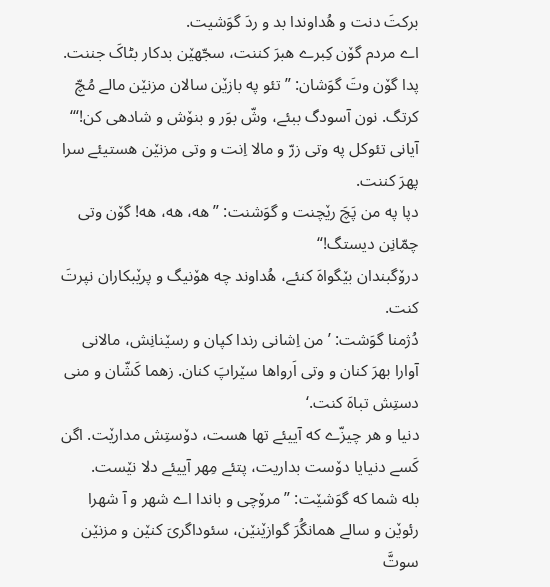برکتَ دنت و هُداوندا بد و ردَ گوَشیت.
اے مردم گۆن کِبرے هبرَ کننت، سجّهێن بدکار بٹاکَ جننت.
پدا گۆن وتَ گوَشان: ”تئو په بازێن سالان مزنێن مالے مُچّ کرتگ. نون آسودگ ببئے، وشّ بوَر و بنۆش و شادهی کن!“‘
آیانی تئوکل په وتی زرّ و مالا اِنت و وتی مزنێن هستیئے سرا پهرَ کننت.
دپا په من پَچَ رێچنت و گوَشنت: ”هه، هه، هه! گۆن وتی چمّانِن دیستگ!“
درۆگبندان بێگواهَ کنئے، هُداوند چه هۆنیگ و پرێبکاران نپرتَ کنت.
دُژمنا گوَشت: ’من اِشانی رندا کپان و رسێنانِش، مالانی آوارا بهرَ کنان و وتی اَرواها سێراپَ کنان. زهما کَشّان و منی دستِش تباهَ کنت.‘
دنیا و هر چیزّے که آییئے تها هست، دۆستِش مدارێت. اگن کَسے دنیایا دۆست بداریت، پتئے مِهر آییئے دلا نێست.
بله شما که گوَشێت: ”مرۆچی و باندا اے شهر و آ شهرا رئوێن و سالے همانگُرَ گوازێنێن، سئوداگریَ کنێن و مزنێن سوتَّ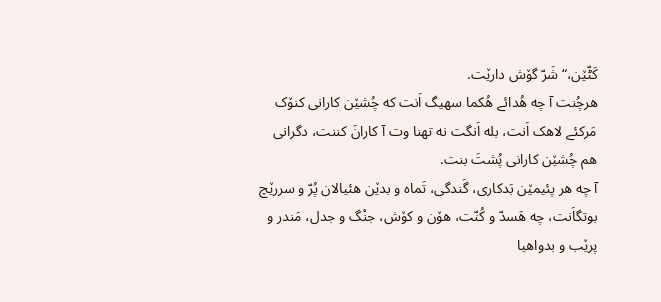کَٹّێن،“ شَرّ گۆش دارێت.
هرچُنت آ چه هُدائے هُکما سهیگ اَنت که چُشێن کارانی کنۆک مَرکئے لاهک اَنت، بله اَنگت نه تهنا وت آ کارانَ کننت، دگرانی هم چُشێن کارانی پُشتَ بنت.
آ چه هر پئیمێن بَدکاری، گَندگی، تَماه و بدێن هئیالان پُرّ و سررێچ بوتگاَنت، چه هَسدّ و کُنّت، هۆن و کۆش، جنْگ و جدل، مَندر و پرێب و بدواهیا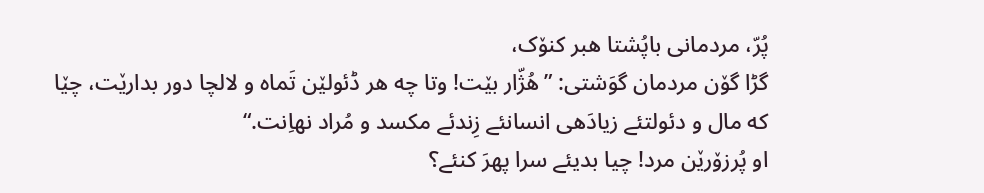پُرّ، مردمانی باپُشتا هبر کنۆک،
گڑا گۆن مردمان گوَشتی: ”هُژّار بێت! وتا چه هر ڈئولێن تَماه و لالچا دور بدارێت، چێا که مال و دئولتئے زیادَهی انسانئے زِندئے مکسد و مُراد نهاِنت.“
او پُرزۆرێن مرد! چیا بدیئے سرا پهرَ کنئے؟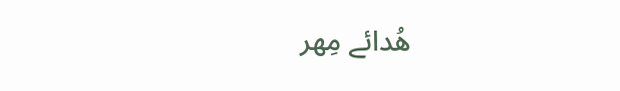هُدائے مِهر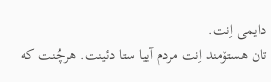دایمی اِنت.
تان هستۆمند اِنت مردم آییا ستا دئینت. هرچُنت که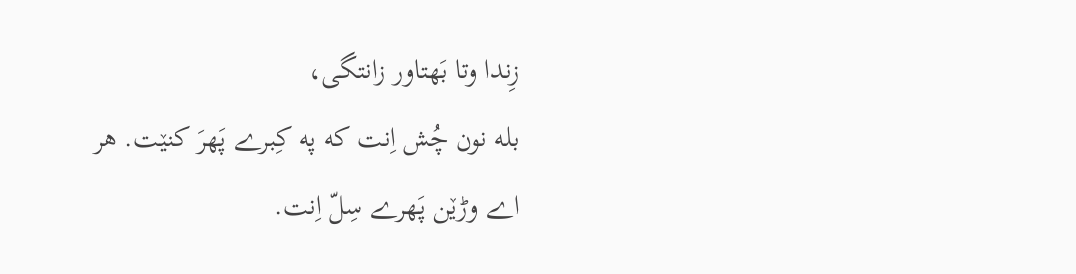زِندا وتا بَهتاور زانتگی،
بله نون چُش اِنت که په کِبرے پَهرَ کنێت. هر اے وڑێن پَهرے سِلّ اِنت.